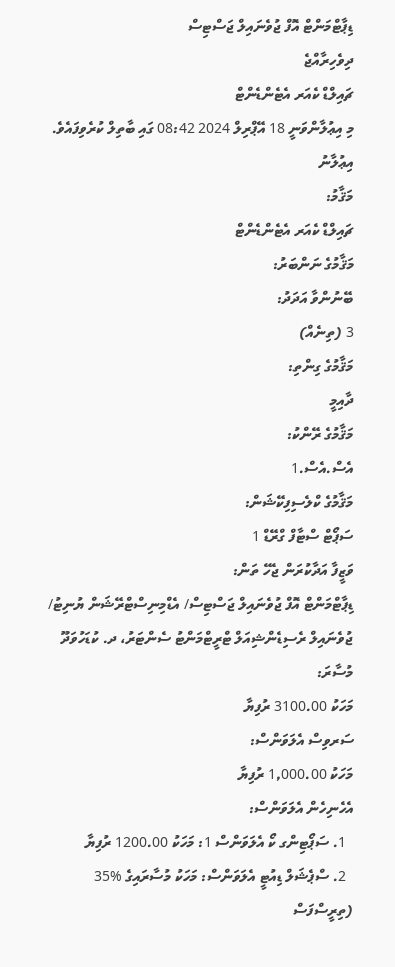ޑިޕާޓްމަންޓް އޮފް ޖުވެނައިލް ޖަސްޓިސް
ދިވެހިރާއްޖެ
ޗައިލްޑް ކެއަރ އެޓެންޑެންޓް
މި އިޢުލާންވަނީ 18 އޭޕްރިލް 2024 08:42 ގައި ބާތިލް ކުރެވިފައެވެ.
އިޢުލާނު
މަޤާމު:
ޗައިލްޑް ކެއަރ އެޓެންޑެންޓް
މަޤާމުގެ ނަންބަރު:
ބޭނުންވާ އަދަދު:
3 (ތިނެއް)
މަޤާމުގެ ގިންތި:
ދާއިމީ
މަޤާމުގެ ރޭންކު:
އެސް.އެސް.1
މަޤާމުގެ ކްލެސިފިކޭޝަން:
ސަޕޯޓް ސްޓާފް ގްރޭޑް 1
ވަޒީފާ އަދާކުރަން ޖެހޭ ތަން:
ޑިޕާޓްމަންޓް އޮފް ޖުވެނައިލް ޖަސްޓިސް/ އެޑްމިނިސްޓްރޭޝަން ޔުނިޓު/ ޖުވެނައިލް ރެސިޑެންޝިއަލް ޓްރީޓްމަންޓު ސެންޓަރު، ދ. ކުޑަހުވަދޫ
މުސާރަ:
މަހަކު 3100.00 ރުފިޔާ
ސަރވިސް އެލަވަންސް:
މަހަކު 1,000.00 ރުފިޔާ
އެހެނިހެން އެލަވަންސް:
  1. ސަޕޯޓިންގ ކޯ އެލަވަންސް 1: މަހަކު 1200.00 ރުފިޔާ
  2. ސްޕެޝަލް ޑިއުޓީ އެލަވަންސް: މަހަކު މުސާރައިގެ %35 (ތިރީސްފަސް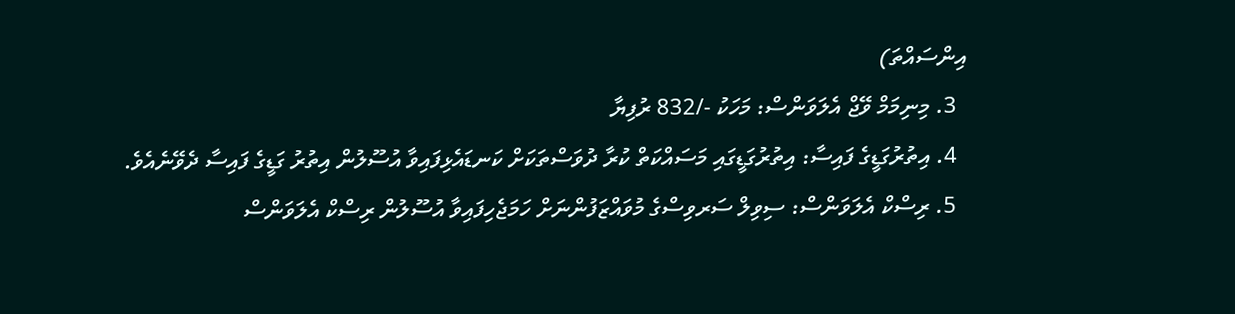އިންސައްތަ)
  3. މިނިމަމް ވޭޖް އެލަވަންސް: މަހަކު -/832 ރުފިޔާ
  4. އިތުރުގަޑީގެ ފައިސާ: އިތުރުގަޑީގައި މަސައްކަތް ކުރާ ދުވަސްތަކަށް ކަނޑައެޅިފައިވާ އުސޫލުން އިތުރު ގަޑީގެ ފައިސާ ދެވޭނެއެވެ.
  5. ރިސްކް އެލަވަންސް: ސިވިލް ސަރވިސްގެ މުވައްޒަފުންނަށް ހަމަޖެހިފައިވާ އުސޫލުން ރިސްކް އެލަވަންސް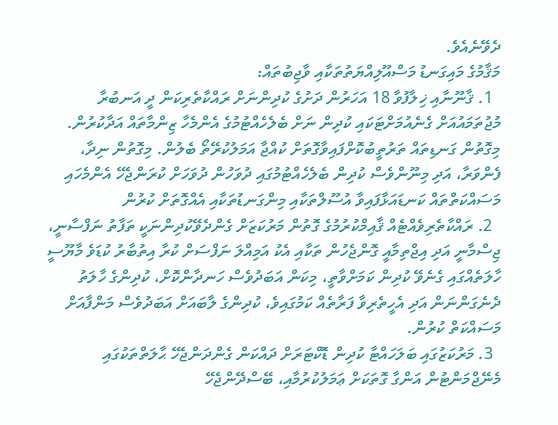ދެވޭނެއެވެ.
މަޤާމުގެ މައިގަނޑު މަސްއޫލިއްޔަތުތަކާއި ވާޖިބުތައް:
  1. ޤާނޫނާއި ޚިލާފުވާ 18 އަހަރުން ދަށުގެ ކުދިންނަށް ރައްކާތެރިކަން ދީ އަނބުރާ މުޖުތަމައުއަށް ގެނެއުމަށްޓަކައި ކުދިން ނަށް ބެލެހެއްޓުމުގެ އެންމެހާ ޒިންމާތައް އަދާކުރުން. މިގޮތުން ގަނޑިތައް ތަރުތީބުކޮށްފައިވާގޮތަށް ކުއްޖާ އަމަލުކުރޭތޯ ބެލުން. މިގޮތުން ނިދާ، ފެންވަރާ، އަދި މިނޫންވެސް ކުދިން ބެލެހެއްޓުމުގައި ދުވަހުން ދުވަހަށް ކުރަންޖެހޭ އެންމެހައި މަސައްކަތްތައް ކަނޑައަޅާފައިވާ އުސޫލްތަކާއި މިންގަނޑުތަކާއި އެއްގޮތަށް ކުރުން
  2. ރައްކާތެރިވެއްޓެއް ޤާއިމްކުރުމުގެ ގޮތުން މަރުކަޒަށް ގެންދެވޭކުދިންނަކީ ތަފާތު ނަފްސާނީ، ޖިސްމާނީ އަދި އިޖްތިމާއީ ގޮންޖެހުން ތަކާއި އެކު އަމިއްލަ ނަފްސަށް ކުރާ އިތުބާރު ކުޑަވެ މާޔޫސީ ހާލަތެއްގައި ގެނެވޭ ކުދިން ކަމަށްވާތީ، މިކަން އަބަދުވެސް ހަނދާންކޮށް، ކުދިންގެ ހާލަތު ދެނެގަންނަން އަދި އެހީތެރިވާ ފަރާތެއް ކަމުގައިވެ، ކުދިންގެ ލާބައަށް އަބަދުވެސް މަންފާއަށް މަސައްކަތް ކުރުން.
  3. މަރުކަޒުގައި ބަލަހައްޓާ ކުދިން ޑޮކްޓަރަށް ދައްކަން ގެންދަންޖެހޭ ޙާލަތްތަކުގައި މެނޭޖްމަންޓުން އަންގާ ގޮތަކަށް ޢަމަލުކުރުމާއި، ބޭސްދޭންޖެހޭ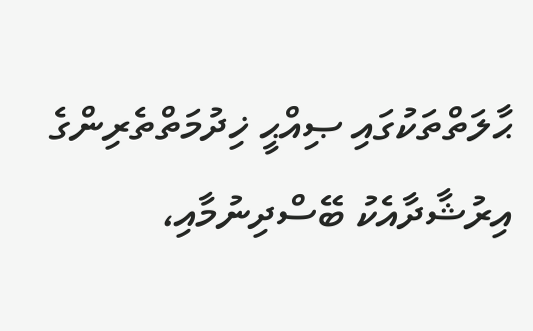ޙާލަތްތަކުގައި ޞިއްޙީ ޚިދުމަތްތެރިންގެ އިރުޝާދާއެކު ބޭސްދިނުމާއި،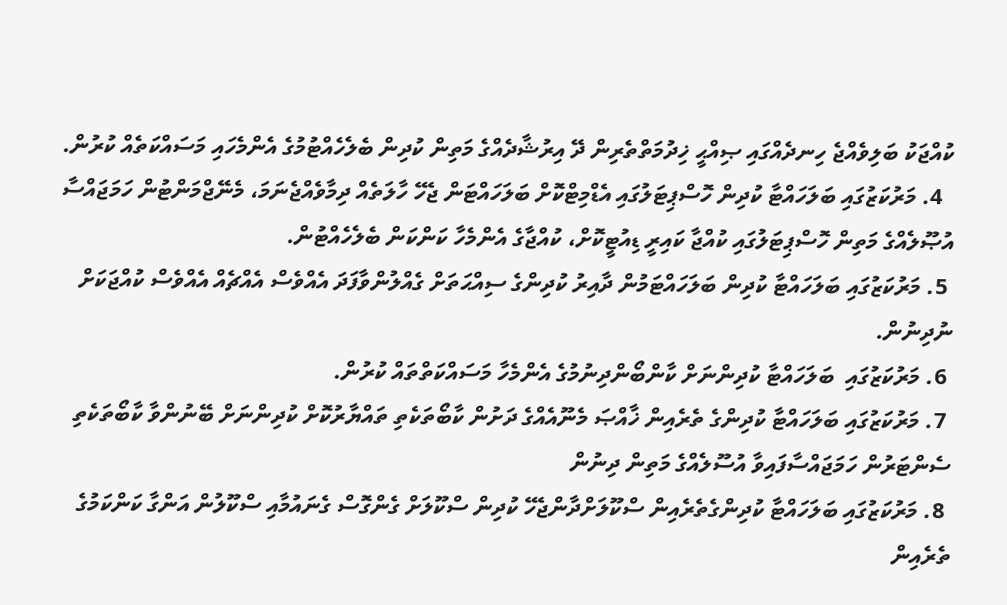ކުއްޖަކު ބަލިވެއްޖެ ހިނދެއްގައި ޞިއްޙީ ޚިދުމަތްތެރިން ދޭ އިރުޝާދެއްގެ މަތިން ކުދިން ބެލެހެއްޓުމުގެ އެންމެހައި މަސައްކަތެއް ކުރުން.
  4. މަރުކަޒުގައި ބަލަހައްޓާ ކުދިން ހޮސްޕިޓަލުގައި އެޑްމިޓްކޮށް ބަލަހައްޓަން ޖެހޭ ހާލަތެއް ދިމާވެއްޖެނަމަ، މެނޭޖްމަންޓުން ހަމަޖައްސާ އުޞޫލެއްގެ މަތިން ހޮސްޕިޓަލުގައި ކުއްޖާ ކައިރީ ޑިއުޓީކޮށް، ކުއްޖާގެ އެންމެހާ ކަންކަން ބެލެހެއްޓުން.
 5. މަރުކަޒުގައި ބަލަހައްޓާ ކުދިން ބަލަހައްޓަމުން ދާއިރު ކުދިންގެ ސިއްޙަތަށް ގެއްލުންވާފަދަ އެއްވެސް އެއްޗެއް އެއްވެސް ކުއްޖަކަށް ނުދިނުން.
 6. މަރުކަޒުގައި  ބަލަހައްޓާ ކުދިންނަށް ކާންބޯންދިނުމުގެ އެންމެހާ މަސައްކަތްތައް ކުރުން.
 7. މަރުކަޒުގައި ބަލަހައްޓާ ކުދިންގެ ތެރެއިން ޚާއްޞަ މެނޫއެއްގެ ދަށުން ކާބޯތަކެތި ތައްޔާރުކޮށް ކުދިންނަށް ބޭނުންވާ ކާބޯތަކެތި ސެންޓަރުން ހަމަޖައްސާފައިވާ އުސޫލެއްގެ މަތިން ދިނުން
 8. މަރުކަޒުގައި ބަލަހައްޓާ ކުދިންގެތެރެއިން ސްކޫލަށްދާންޖެހޭ ކުދިން ސްކޫލަށް ގެންގޮސް ގެނައުމާއި ސްކޫލުން އަންގާ ކަންކަމުގެ ތެރެއިން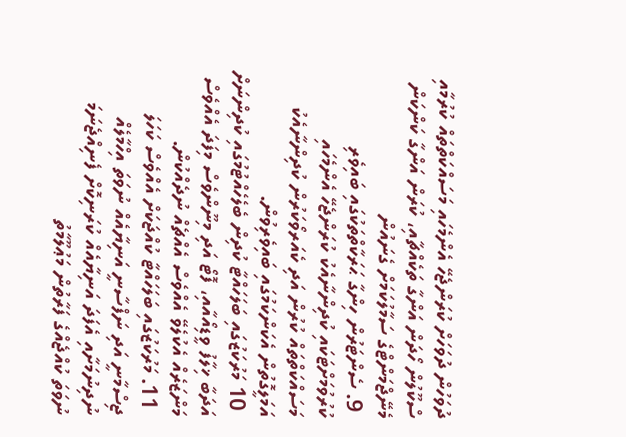ދުވަހުން ދުވަހަށް ކުރަންޖެހޭ އެންމެހައި މަސައްކަތްތައް ކުރުމާއި ސްކޫލުން ހޯދަން އަންގާ ތަކެއްޗާއި، ކުރަން އަންގާ ކަންކަން މެނޭޖްމަންޓްގެ ސަމާލުކަމަށް ގެނައުން
 9. ސެންޓަރުން ހިންގާ ޙަރަކާތްތަކުގައި ބައިވެރި ކުރުވުމަށްޓަކައި ކުދިންނާއެކު ކުރަންޖެހޭ އެންމެހައި މަސައްކަތްތައް ކުރުން އަދި ކެއަރވޯކަރުން ކުދިންނާއެކު އަމަލީގޮތުން އެކަންކަމުގައި ބައިވެރިވުން.
 10 މަރުކަޒުގައި ބަލަހައްޓާ ކުދިން ބެލެހެއްޓުމުގައި ކުދިންނަށް އަދަބާ ޚިލާފު ވީޑިއޯއާއި، ފޮޓޯ އަދި މިނޫންވެސް މިފަދަ އެއްވެސް މަންޒަރެއް އެކުލެވޭ އެއްވެސް އެއްޗެއް ނުދެއްކުން.
 11. މަރުކަޒުގައި ބަލަހައްޓާ ކުއްޖަކަށް އެއްވެސް ކަހަލަ ޖިސްމާނީ އަދި ނަފްސާނީ އަނިޔާއެއް ނުވަތަ އިހްމާލެއް ނުދިނުމަށާއި އެފަދަ އަނިޔާއެއް ކުރަނިކޮށް ފެނިއްޖެނަމަ ނުވަތަ ކުއްޖެއްގެ ފަރާތުން މަޢުލޫމާތު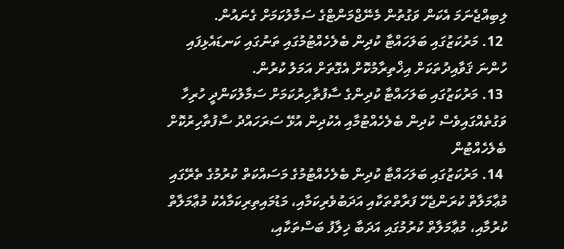ލިބިއްޖެނަމަ އެކަން ވަގުތުން މެނޭޖްމަންޓްގެ ސަމާލުކަމަށް ގެނައުން.
 12. މަރުކަޒުގައި ބަލަހައްޓާ ކުދިން ބެލެހެއްޓުމުގައި ތަނުގައި ކަނޑައެޅިފައި ހުންނަ ޤަވާއިދުތަކަށް އިޚްތިރާމުކޮށް އެގޮތަށް އަމަލު ކުރުން.
 13. މަރުކަޒުގައި ބަލަހައްޓާ ކުދިންގެ ސާފުތާހިރުކަމަށް ސަމާލުކަންދީ ހުރިހާ ވަގުތެއްގައިވެސް ކުދިން ބެލެހެއްޓުމާއި އެކުދިން އުޅޭ ސަރަހައްދު ސާފުތާހިރުކޮށް ބެލެހެއްޓުން
 14. މަރުކަޒުގައި ބަލަހައްޓާ ކުދިން ބެލެހެއްޓުމުގެ މަސައްކަތް ކުރުމުގެ ތެރޭގައި މުޢާމަލާތް ކުރަންޖެހޭ ފަރާތްތަކާއި އަދަބުވެރިކަމާއި، މަޑުމައިތިރިކަމާއެކު މުޢާމަލާތް ކުރުމާއި، މުޢާމަލާތް ކުރުމުގައި އަދަބާ ޚިލާފު ބަސްތަކާއި،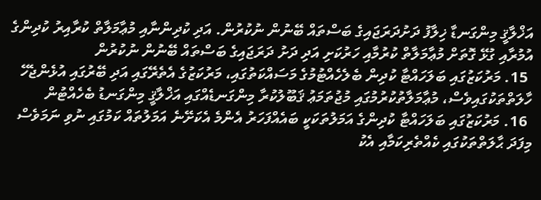އަޚްލާޤީ މިންގަނޑާ ޚިލާފު ދަށުދަރަޖައިގެ ބަސްތައް ބޭނުން ނުކުރުން. އަދި ކުދިންނާއި މުޢާމަލާތް ކުރާއިރު ކުދިންގެ އުމުރާއި ގުޅޭ ގޮތަށް މުޢާމަލާތް ކުރުމާއި ހަރުކަށި އަދި ދަށު ދަރަޖައިގެ ބަސްތައް ބޭނުން ނުކުރުން
 15. މަރުކަޒުގައި ބަލަހައްޓާ ކުދިން ބެލެހެއްޓުމުގެ މަސައްކަތުގައި، މަރުކަޒުގެ އެތެރޭގައި އަދި ބޭރުގައި އުޅެންޖެހޭ ހާލަތްތަކުގައިވެސް، މުޢާމަލާތުކުރުމުގައި މުޖުތަމަޢު ޤަބޫލުކުރާ މިންގަނޑެއްގައި އަޚްލާޤީ މިންގަނޑު ބެހެއްޓުން
 16. މަރުކަޒުގައި ބަލަހައްޓާ ކުދިންގެ އަމަލުތަކަކީ ބައެއްފަހަރު އެންމެ އެކަށޭނެ އަމަލުތައް ކަމުގައި ނުވި ނަމަވެސް މިފަދަ ޙާލަތްތަކުގައި ކެއްތެރިކަމާއި އެކު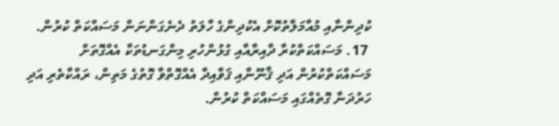ކުދިންނާއި މުއާމަލާތުކޮށް އެކުދިންގެ ހާލަތު ދެނެގަންނަން މަސައްކަތް ކުރުން.
 17. މަސައްކަތްކުރާ ދާއިރާއާއި ގުޅުންހުރި މިންގަނޑުތަކާ އެއްގޮތަށް މަސައްކަތްކުރުން އަދި ޤާނޫނާއި ޤަވާއިދާ އެއްގޮތްވާ ގޮތުގެ މަތިން، ރައްކާތެރި އަދި ހަރުދަނާ ގޮތެއްގައި މަސައްކަތް ކުރުން.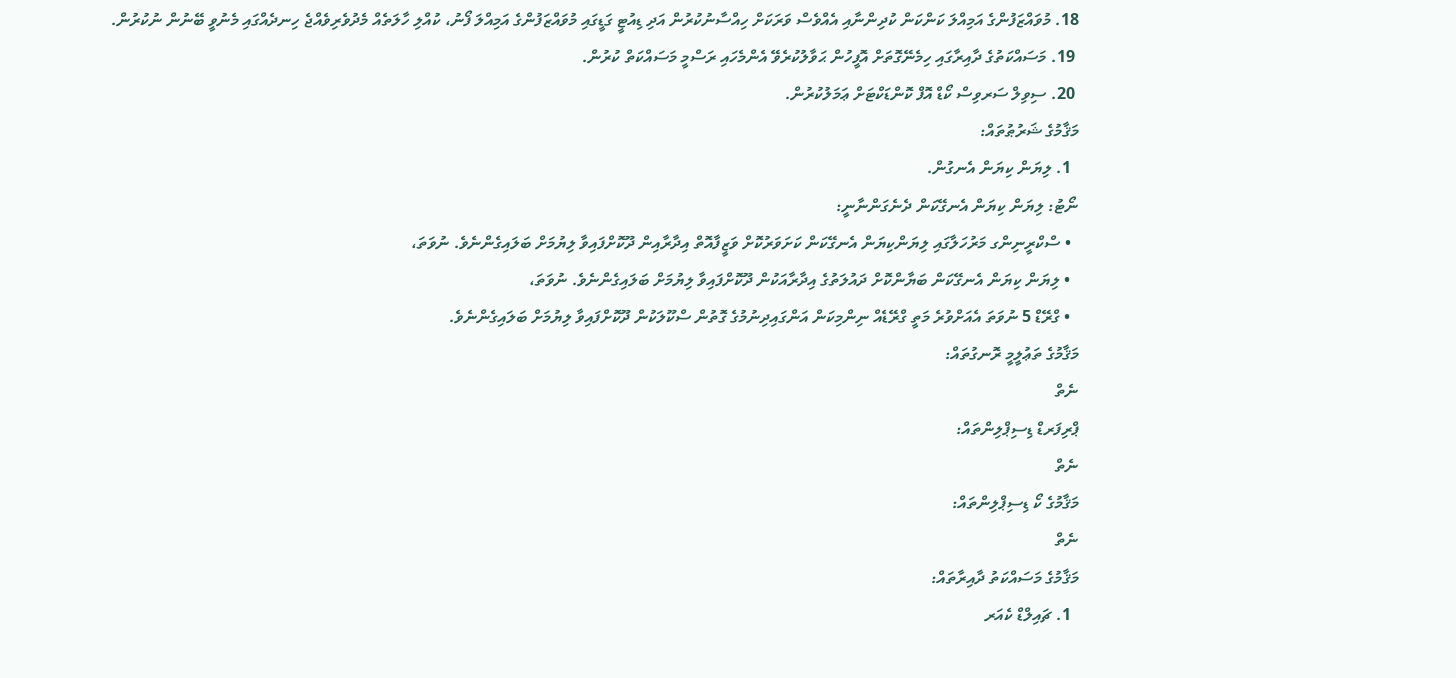18. މުވައްޒަފުންގެ އަމިއްލަ ކަންކަން ކުދިންނާއި އެއްވެސް ވަރަކަށް ހިއްސާނުކުރުން އަދި ޑިއުޓީ ގަޑީގައި މުވައްޒަފުންގެ އަމިއްލަ ފޯނު، ކުއްލި ހާލަތެއް މެދުވެރިވެއްޖެ ހިނދެއްގައި މެނުވީ ބޭނުން ނުކުރުން.
 19. މަސައްކަތުގެ ދާއިރާގައި ހިމެނޭގޮތަށް އޮފީހުން ޙަވާލުކުރެވޭ އެންމެހައި ރަސްމީ މަސައްކަތް ކުރުން.
 20. ސިވިލް ސަރވިސް ކޯޑް އޮފް ކޮންޑަކްޓަށް ޢަމަލުކުރުން.
މަޤާމުގެ ޝަރުޠުތައް:
  1. ލިޔަން ކިޔަން އެނގުން.
ނޯޓު: ލިޔަން ކިޔަން އެނގޭކަން ދެނެގަންނާނީ:
  • ސްކްރީނިންގ މަރުހަލާގައި ލިޔަންކިޔަން އެނގޭކަން ކަށަވަރުކޮށް ވަޒީފާއޮތް އިދާރާއިން ދޫކޮށްފައިވާ ލިޔުމަށް ބަލައިގެންނެވެ. ނުވަތަ،
  • ލިޔަން ކިޔަން އެނގޭކަން ބަޔާންކޮށް ދައުލަތުގެ އިދާރާއަކުން ދޫކޮށްފައިވާ ލިޔުމަށް ބަލައިގެންނެވެ. ނުވަތަ،
  • ގްރޭޑް 5 ނުވަތަ އެއަށްވުރެ މަތީ ގްރޭޑެއް ނިންމިކަން އަންގައިދިނުމުގެ ގޮތުން ސްކޫލަކުން ދޫކޮށްފައިވާ ލިޔުމަށް ބަލައިގެންނެވެ.
މަޤާމުގެ ތަޢުލީމީ ރޮނގުތައް:
ނެތް
ޕްރިފަރޑް ޑިސިޕްލިންތައް:
ނެތް
މަޤާމުގެ ކޯ ޑިސިޕްލިންތައް:
ނެތް
މަޤާމުގެ މަސައްކަތު ދާއިރާތައް:
  1. ޗައިލްޑް ކެއަރ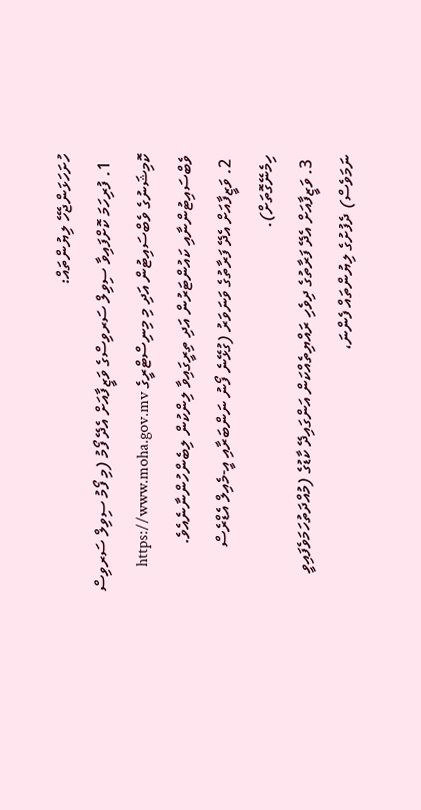ހުށަހަޅަންޖެހޭ ލިޔުންތައް:
  1. ފުރިހަމަ ކޮށްފައިވާ ސިވިލް ސަރވިސްގެ ވަޒީފާއަށް އެދޭ ފޯމު (މި ފޯމު ސިވިލް ސަރވިސް ކޮމިޝަނުގެ ވެބްސައިޓުން އަދި މި މިނިސްޓްރީގެ https://www.moha.gov.mv ވެބްސައިޓުންނާއި ކައުންޓަރުން އަދި ތިރީގައިވާ ލިންކުން ލިބެންހުންނާނެއެވެ.
 2. ވަޒީފާއަށް އެދޭ ފަރާތުގެ ވަނަވަރު (ގުޅޭނެ ފޯނު ނަންބަރާއި އީ-މެއިލް އެޑްރެސް ހިމެނޭގޮތަށް).
 3. ވަޒީފާއަށް އެދޭ ފަރާތުގެ ދިވެހި ރައްޔިތެއްކަން އަންގައިދޭ ކާޑުގެ (މުއްދަތުހަމަވެފައިވީ ނަމަވެސް) ދެފުށުގެ ލިޔުންތައް ފެންނަ،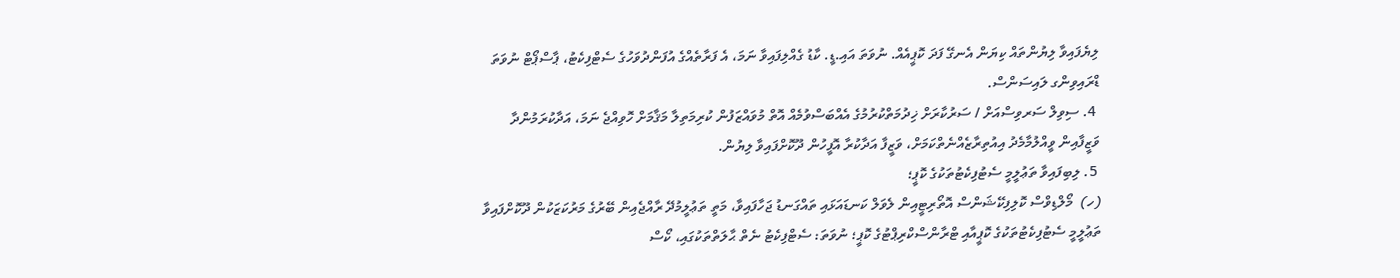ލިޔެފައިވާ ލިޔުންތައް ކިޔަން އެނގޭ ފަދަ ކޮޕީއެއް. ނުވަތަ އައި.ޑީ. ކާޑު ގެއްލިފައިވާ ނަމަ، އެ ފަރާތެއްގެ އުފަންދުވަހުގެ ސެޓްފިކެޓު، ޕާސްޕޯޓް ނުވަތަ ޑްރައިވިންގ ލައިސަންސް.
 4. ސިވިލް ސަރވިސްއަށް / ސަރުކާރަށް ޚިދުމަތްކުރުމުގެ އެއްބަސްވުމެއް އޮތް މުވައްޒަފުން ކުރިމަތިލާ މަޤާމަށް ހޮވިއްޖެ ނަމަ، އަދާކުރަމުންދާ ވަޒީފާއިން ވީއްލުމާމެދު އިއުތިރާޒެއްނެތްކަމަށް، ވަޒީފާ އަދާކުރާ އޮފީހުން ދޫކޮށްފައިވާ ލިޔުން.
 5. ލިބިފައިވާ ތަޢުލީމީ ސެޓުފިކެޓުތަކުގެ ކޮޕީ؛
(ހ)  މޯލްޑިވްސް ކޮލިފިކޭޝަންސް އޮތޯރިޓީއިން ލެވަލް ކަނޑައަޅައި ތައްގަނޑު ޖަހާފައިވާ، މަތީ ތަޢުލީމުދޭ ރާއްޖެއިން ބޭރުގެ މަރުކަޒަކުން ދޫކޮށްފައިވާ ތަޢުލީމީ ސެޓުފިކެޓުތަކުގެ ކޮޕީއާއި ޓްރާންސްކްރިޕްޓުގެ ކޮޕީ؛ ނުވަތަ: ސެޓްފިކެޓު ނެތް ޙާލަތްތަކުގައި، ކޯސް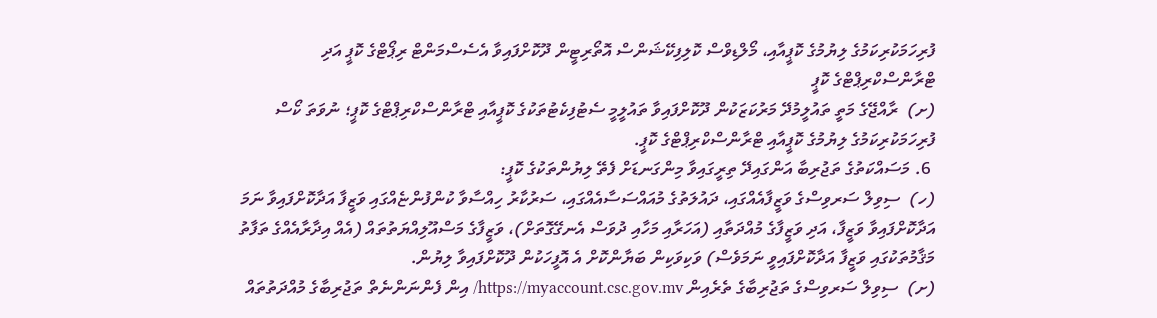ފުރިހަމަކުރިކަމުގެ ލިޔުމުގެ ކޮޕީއާއި، މޯލްޑިވްސް ކޮލިފިކޭޝަންސް އޮތޯރިޓީން ދޫކޮށްފައިވާ އެސެސްމަންޓް ރިޕޯޓްގެ ކޮޕީ އަދި ޓްރާންސްކްރިޕްޓްގެ ކޮޕީ
(ށ)  ރާއްޖޭގެ މަތީ ތައުލީމުދޭ މަރުކަޒަކުން ދޫކޮށްފައިވާ ތައުލީމީ ސެޓުފިކެޓުތަކުގެ ކޮޕީއާއި ޓްރާންސްކްރިޕްޓްގެ ކޮޕީ؛ ނުވަތަ ކޯސް ފުރިހަމަކުރިކަމުގެ ލިޔުމުގެ ކޮޕީއާއި ޓްރާންސްކްރިޕްޓްގެ ކޮޕީ.
 6. މަސައްކަތުގެ ތަޖުރިބާ އަންގައިދޭ ތިރީގައިވާ މިންގަނޑަށް ފެތޭ ލިޔުންތަކުގެ ކޮޕީ:
(ހ)  ސިވިލް ސަރވިސްގެ ވަޒީފާއެއްގައި، ދައުލަތުގެ މުއައްސަސާއެއްގައި، ސަރުކާރު ހިއްސާވާ ކުންފުންޏެއްގައި ވަޒީފާ އަދާކޮށްފައިވާ ނަމަ އަދާކޮށްފައިވާ ވަޒީފާ، އަދި ވަޒީފާގެ މުއްދަތާއި (އަހަރާއި މަހާއި ދުވަސް އެނގޭގޮތަށް)، ވަޒީފާގެ މަސްއޫލިއްޔަތުތައް (އެއް އިދާރާއެއްގެ ތަފާތު މަޤާމުތަކުގައި ވަޒީފާ އަދާކޮށްފައިވީ ނަމަވެސް) ވަކިވަކިން ބަޔާންކޮށް އެ އޮފީހަކުން ދޫކޮށްފައިވާ ލިޔުން.
(ށ)  ސިވިލް ސަރވިސްގެ ތަޖުރިބާގެ ތެރެއިން https://myaccount.csc.gov.mv/ އިން ފެންނަންނެތް ތަޖުރިބާގެ މުއްދަތުތައް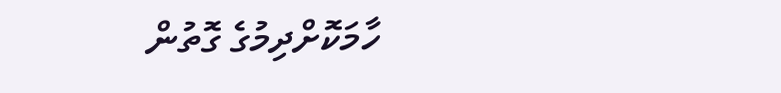ހާމަކޮށްދިމުގެ ގޮތުން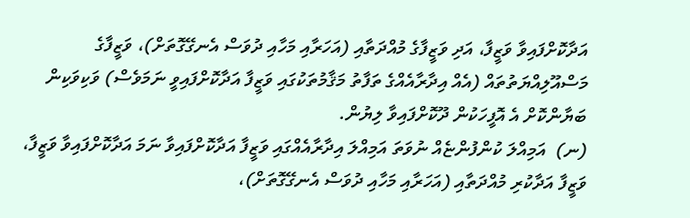އަދާކޮށްފައިވާ ވަޒީފާ، އަދި ވަޒީފާގެ މުއްދަތާއި (އަހަރާއި މަހާއި ދުވަސް އެނގޭގޮތަށް)، ވަޒީފާގެ މަސްއޫލިއްޔަތުތައް (އެއް އިދާރާއެއްގެ ތަފާތު މަޤާމުތަކުގައި ވަޒީފާ އަދާކޮށްފައިވީ ނަމަވެސް) ވަކިވަކިން ބަޔާންކޮށް އެ އޮފީހަކުން ދޫކޮށްފައިވާ ލިޔުން.
(ނ)  އަމިއްލަ ކުންފުންޏެއް ނުވަތަ އަމިއްލަ އިދާރާއެއްގައި ވަޒީފާ އަދާކޮށްފައިވާ ނަމަ އަދާކޮށްފައިވާ ވަޒީފާ، ވަޒީފާ އަދާކުރި މުއްދަތާއި (އަހަރާއި މަހާއި ދުވަސް އެނގޭގޮތަށް)،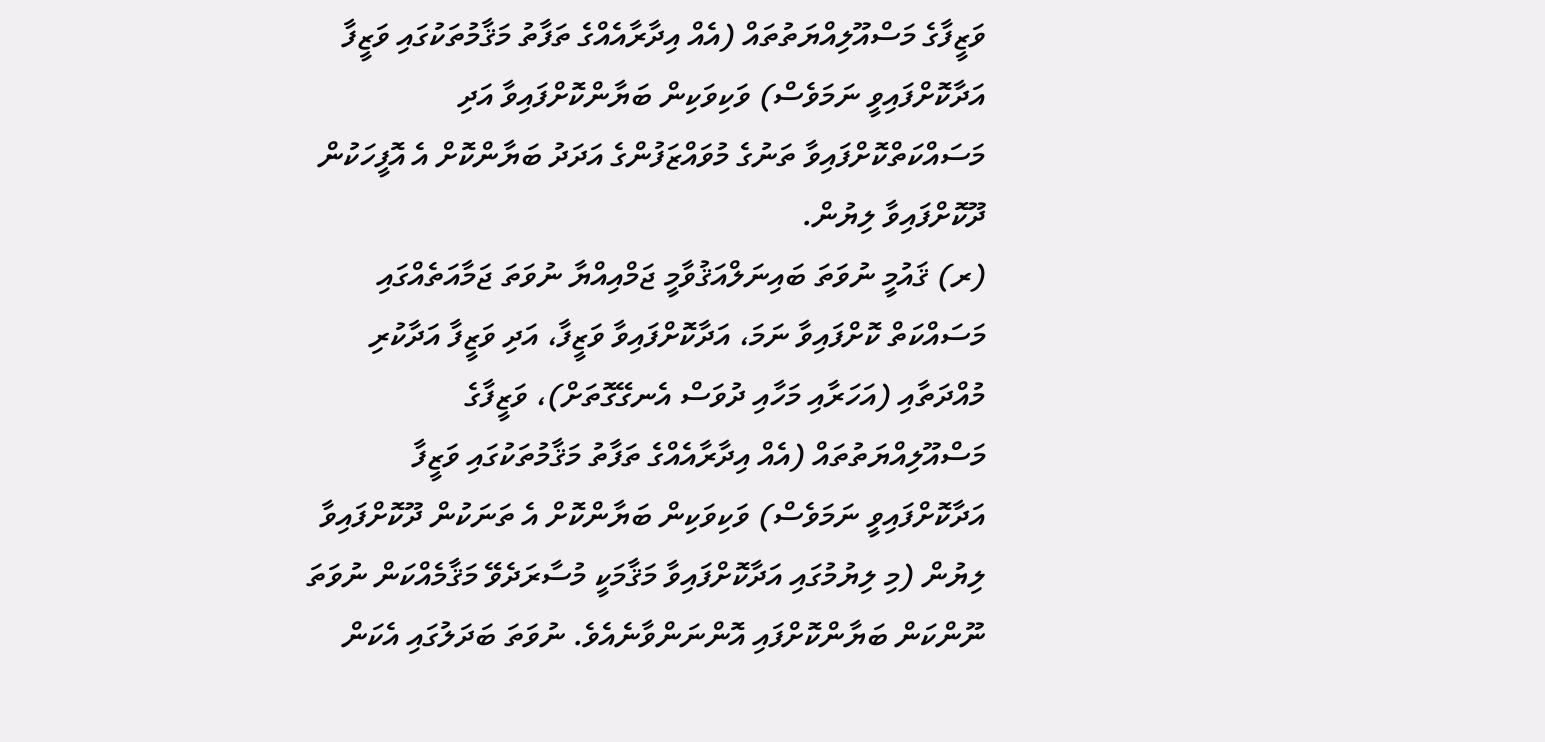ވަޒީފާގެ މަސްއޫލިއްޔަތުތައް (އެއް އިދާރާއެއްގެ ތަފާތު މަޤާމުތަކުގައި ވަޒީފާ އަދާކޮށްފައިވީ ނަމަވެސް) ވަކިވަކިން ބަޔާންކޮށްފައިވާ އަދި މަސައްކަތްކޮށްފައިވާ ތަނުގެ މުވައްޒަފުންގެ އަދަދު ބަޔާންކޮށް އެ އޮފީހަކުން ދޫކޮށްފައިވާ ލިޔުން.
(ރ) ޤައުމީ ނުވަތަ ބައިނަލްއަޤުވާމީ ޖަމްއިއްޔާ ނުވަތަ ޖަމާއަތެއްގައި މަސައްކަތް ކޮށްފައިވާ ނަމަ، އަދާކޮށްފައިވާ ވަޒީފާ، އަދި ވަޒީފާ އަދާކުރި މުއްދަތާއި (އަހަރާއި މަހާއި ދުވަސް އެނގޭގޮތަށް)، ވަޒީފާގެ މަސްއޫލިއްޔަތުތައް (އެއް އިދާރާއެއްގެ ތަފާތު މަޤާމުތަކުގައި ވަޒީފާ އަދާކޮށްފައިވީ ނަމަވެސް) ވަކިވަކިން ބަޔާންކޮށް އެ ތަނަކުން ދޫކޮށްފައިވާ ލިޔުން (މި ލިޔުމުގައި އަދާކޮށްފައިވާ މަޤާމަކީ މުސާރަދެވޭ މަޤާމެއްކަން ނުވަތަ ނޫންކަން ބަޔާންކޮށްފައި އޮންނަންވާނެއެވެ. ނުވަތަ ބަދަލުގައި އެކަން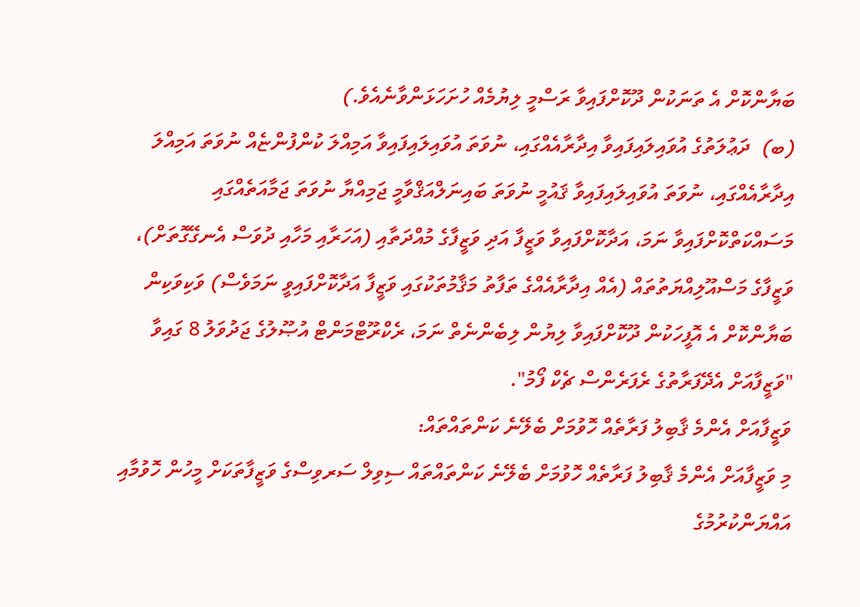ބަޔާންކޮށް އެ ތަނަކުން ދޫކޮށްފައިވާ ރަސްމީ ލިޔުމެއް ހުށަހަޅަންވާނެއެވެ.)
(ބ)  ދަޢުލަތުގެ އުވައިލައިފައިވާ އިދާރާއެއްގައި، ނުވަތަ އުވައިލައިފައިވާ އަމިއްލަ ކުންފުންޏެއް ނުވަތަ އަމިއްލަ އިދާރާއެއްގައި، ނުވަތަ އުވައިލައިފައިވާ ޤައުމީ ނުވަތަ ބައިނަލްއަޤްވާމީ ޖަމިއްޔާ ނުވަތަ ޖަމާއަތެއްގައި މަސައްކަތްކޮށްފައިވާ ނަމަ، އަދާކޮށްފައިވާ ވަޒީފާ އަދި ވަޒީފާގެ މުއްދަތާއި (އަހަރާއި މަހާއި ދުވަސް އެނގޭގޮތަށް)، ވަޒީފާގެ މަސްއޫލިއްޔަތުތައް (އެއް އިދާރާއެއްގެ ތަފާތު މަޤާމުތަކުގައި ވަޒީފާ އަދާކޮށްފައިވީ ނަމަވެސް) ވަކިވަކިން ބަޔާންކޮށް އެ އޮފީހަކުން ދޫކޮށްފައިވާ ލިޔުން ލިބެންނެތް ނަމަ، ރެކްރޫޓްމަންޓް އުޞޫލުގެ ޖަދުވަލު 8 ގައިވާ "ވަޒީފާއަށް އެދޭފަރާތުގެ ރެފަރެންސް ޗެކް ފޯމު".
ވަޒީފާއަށް އެންމެ ޤާބިލު ފަރާތެއް ހޮވުމަށް ބެލޭނެ ކަންތައްތައް:
މި ވަޒީފާއަށް އެންމެ ޤާބިލު ފަރާތެއް ހޮވުމަށް ބެލޭނެ ކަންތައްތައް ސިވިލް ސަރވިސްގެ ވަޒީފާތަކަށް މީހުން ހޮވުމާއި އައްޔަންކުރުމުގެ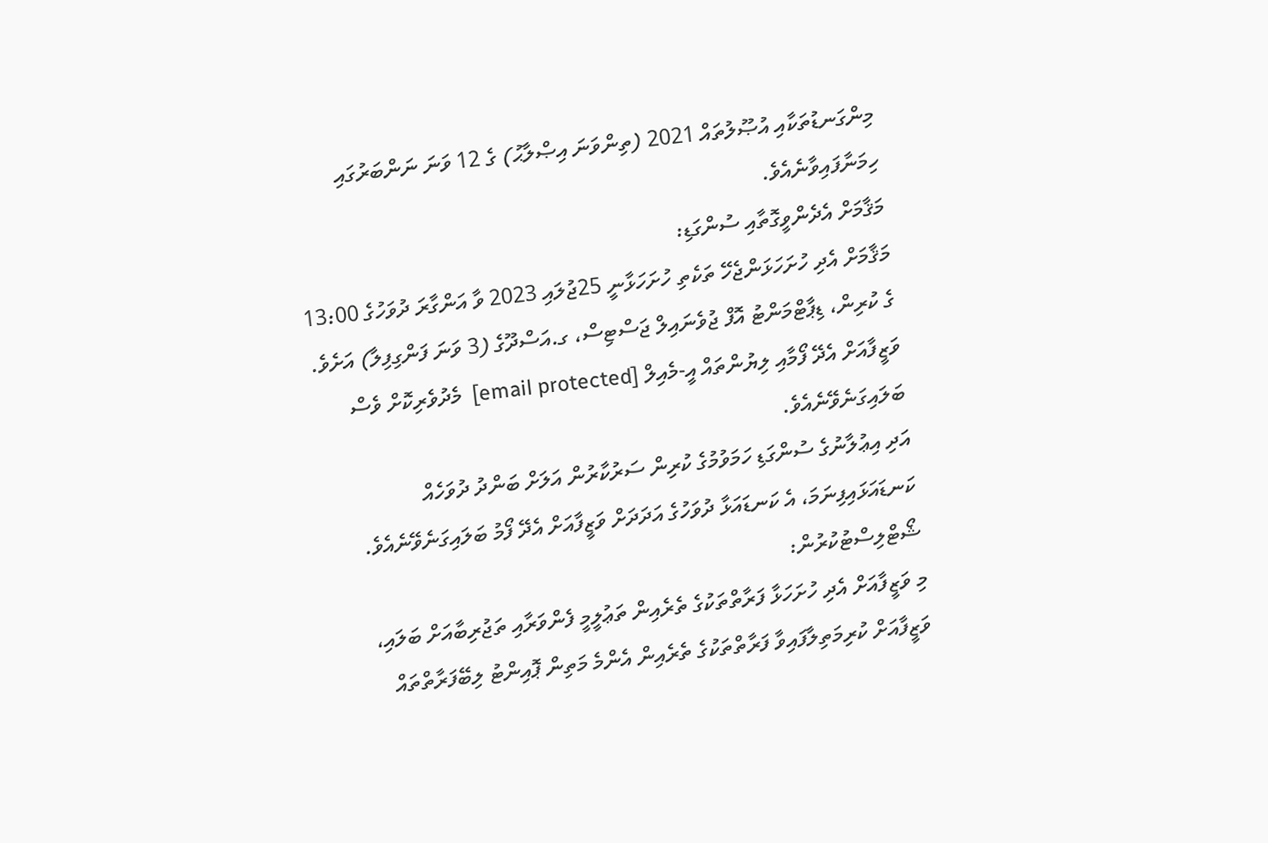މިންގަނޑުތަކާއި އުޞޫލުތައް 2021 (ތިންވަނަ އިޞްލާޙު) ގެ 12 ވަނަ ނަންބަރުގައި ހިމަނާފައިވާނެއެވެ.
މަޤާމަށް އެދެންވީގޮތާއި ސުންގަޑި:
މަޤާމަށް އެދި ހުށަހަޅަންޖެހޭ ތަކެތި ހުށަހަޅާނީ 25ޖުލައި 2023 ވާ އަންގާރަ ދުވަހުގެ 13:00 ގެ ކުރިން، ޑިޕާޓްމަންޓު އޮފް ޖުވެނައިލް ޖަސްޓިސް، ގ.އަސްދޫގެ (3 ވަނަ ފަންގިފިލާ) އަށެވެ. ވަޒީފާއަށް އެދޭ ފޯމާއި ލިޔުންތައް އީ-މެއިލް [email protected]  މެދުވެރިކޮށް ވެސް ބަލައިގަނެވޭނެއެވެ.
އަދި އިޢުލާނުގެ ސުންގަޑި ހަމަވުމުގެ ކުރިން ސަރުކާރުން އަލަށް ބަންދު ދުވަހެއް ކަނޑައަޅައިފިނަމަ، އެ ކަނޑައަޅާ ދުވަހުގެ އަދަދަށް ވަޒީފާއަށް އެދޭ ފޯމު ބަލައިގަނެވޭނެއެވެ.
ޝޯޓްލިސްޓުކުރުން:
މި ވަޒީފާއަށް އެދި ހުށަހަޅާ ފަރާތްތަކުގެ ތެރެއިން ތަޢުލީމީ ފެންވަރާއި ތަޖުރިބާއަށް ބަލައި، ވަޒީފާއަށް ކުރިމަތިލާފައިވާ ފަރާތްތަކުގެ ތެރެއިން އެންމެ މަތިން ޕޮއިންޓު ލިބޭފަރާތްތައް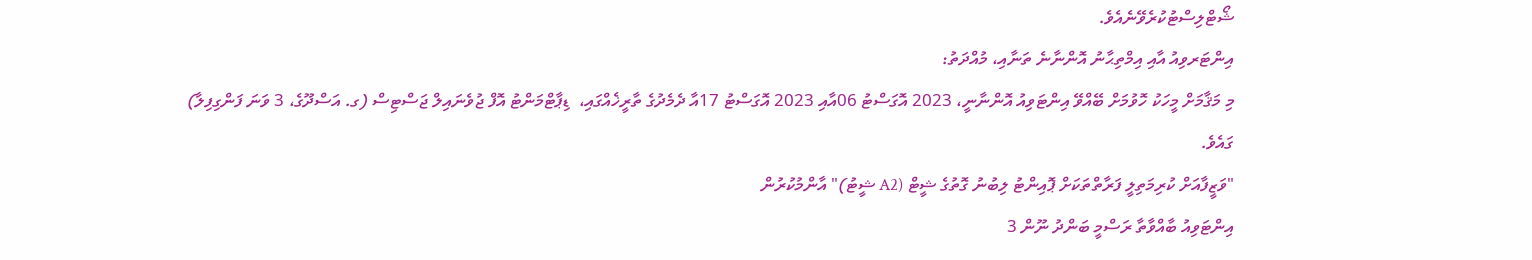ޝޯޓްލިސްޓުކުރެވޭނެއެވެ.
އިންޓަރވިއު އާއި އިމްތިޙާނު އޮންނާނެ ތަނާއި، މުއްދަތު:
މި މަޤާމަށް މީހަކު ހޮވުމަށް ބޭއްވޭ އިންޓަވިއު އޮންނާނީ، 2023 އޮގަސްޓު 06އާއި 2023 އޮގަސްޓު 17އާ ދެމެދުގެ ތާރީޚެއްގައި،  ޑިޕާޓްމަންޓު އޮފް ޖުވެނައިލް ޖަސްޓިސް (ގ. އަސްދޫގެ، 3 ވަނަ ފަންގިފިލާ) ގައެވެ.
"ވަޒީފާއަށް ކުރިމަތިލީ ފަރާތްތަކަށް ޕޮއިންޓު ލިބުނު ގޮތުގެ ޝީޓް (A2 ޝީޓު)" އާންމުކުރުން
އިންޓަވިއު ބާއްވާތާ ރަސްމީ ބަންދު ނޫން 3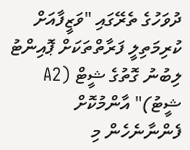ދުވަހުގެ ތެރޭގައި "ވަޒީފާއަށް ކުރިމަތިލީ ފަރާތްތަކަށް ޕޮއިންޓު ލިބުނު ގޮތުގެ ޝީޓް (A2 ޝީޓު)" އާންމުކޮށް ފެންނާނެހެން މި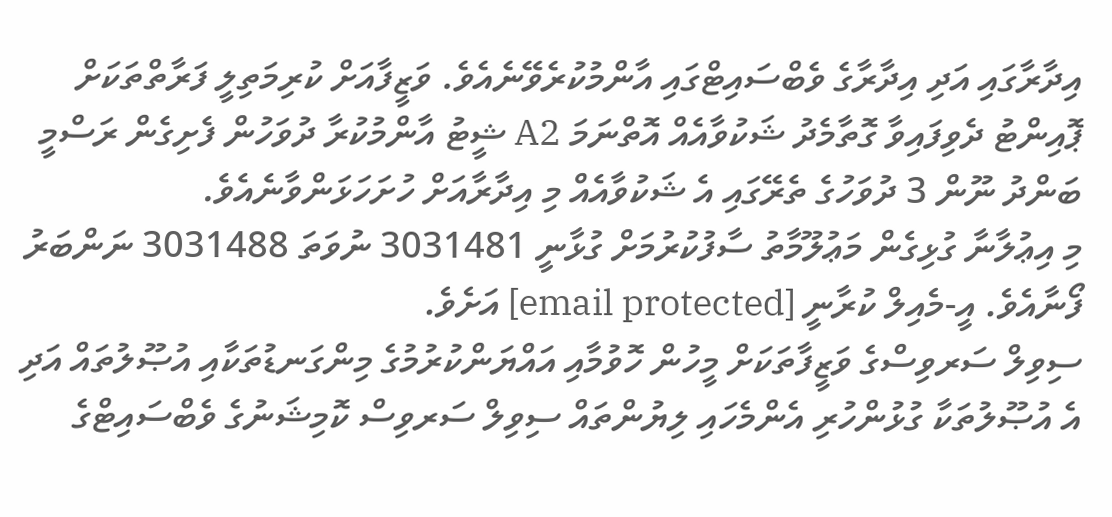އިދާރާގައި އަދި އިދާރާގެ ވެބްސައިޓްގައި އާންމުކުރެވޭނެއެވެ. ވަޒީފާއަށް ކުރިމަތިލީ ފަރާތްތަކަށް ޕޮއިންޓު ދެވިފައިވާ ގޮތާމެދު ޝަކުވާއެއް އޮތްނަމަ A2 ޝީޓު އާންމުކުރާ ދުވަހުން ފެށިގެން ރަސްމީ ބަންދު ނޫން 3 ދުވަހުގެ ތެރޭގައި އެ ޝަކުވާއެއް މި އިދާރާއަށް ހުށަހަޅަންވާނެއެވެ.
މި އިޢުލާނާ ގުޅިގެން މަޢުލޫމާތު ސާފުކުރުމަށް ގުޅާނީ 3031481 ނުވަތަ 3031488 ނަންބަރު ފޯނާއެވެ. އީ-މެއިލް ކުރާނީ [email protected] އަށެވެ.
ސިވިލް ސަރވިސްގެ ވަޒީފާތަކަށް މީހުން ހޮވުމާއި އައްޔަންކުރުމުގެ މިންގަނޑުތަކާއި އުޞޫލުތައް އަދި އެ އުޞޫލުތަކާ ގުޅުންހުރި އެންމެހައި ލިޔުންތައް ސިވިލް ސަރވިސް ކޮމިޝަނުގެ ވެބްސައިޓްގެ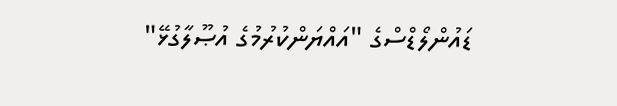ޑައުންލޯޑްސްގެ "އައްޔަންކުރުމުގެ އުޞޫލާގުޅޭ"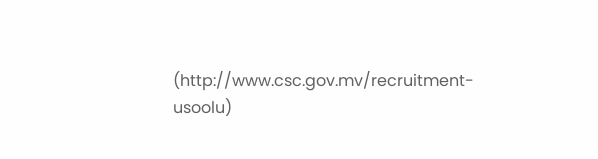(http://www.csc.gov.mv/recruitment-usoolu)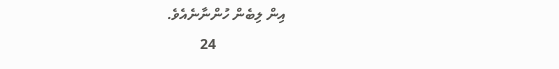އިން ލިބެން ހުންނާނެއެވެ.
                   24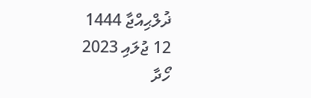ޛުލްޙިއްޖާ 1444
12 ޖުލައި 2023
ހޯދާ